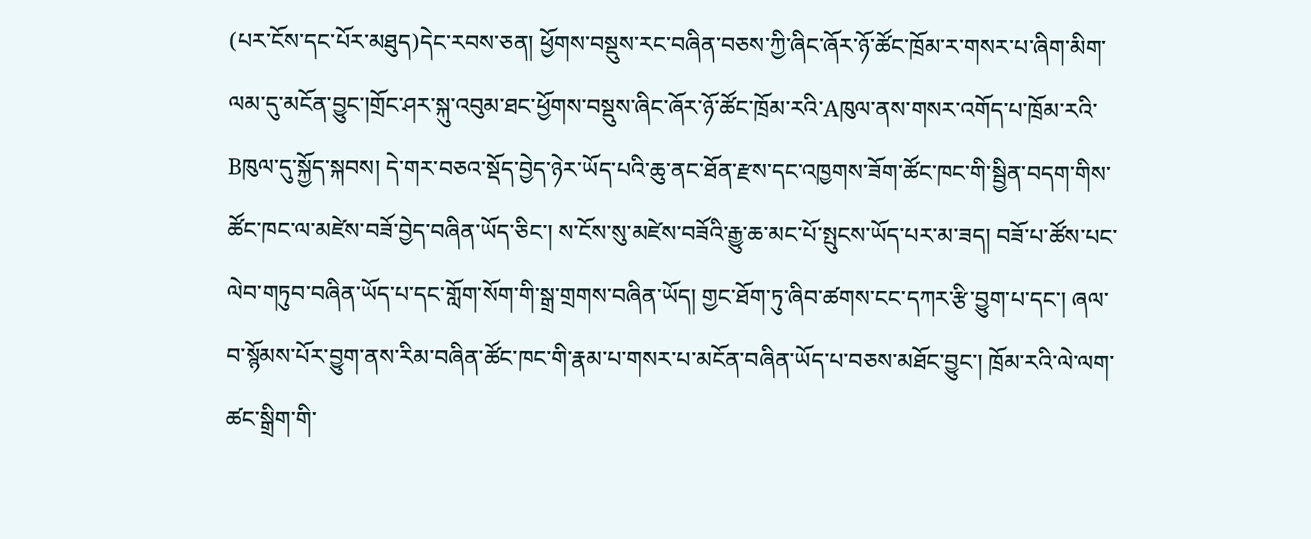(པར་ངོས་དང་པོར་མཐུད)དེང་རབས་ཅན། ཕྱོགས་བསྡུས་རང་བཞིན་བཅས་ཀྱི་ཞིང་ཞོར་ཉོ་ཚོང་ཁྲོམ་ར་གསར་པ་ཞིག་མིག་ལམ་དུ་མངོན་བྱུང་།གྲོང་ཤར་སྐུ་འབུམ་ཐང་ཕྱོགས་བསྡུས་ཞིང་ཞོར་ཉོ་ཚོང་ཁྲོམ་རའི་Aཁུལ་ནས་གསར་འགོད་པ་ཁྲོམ་རའི་Bཁུལ་དུ་སྐྱོད་སྐབས། དེ་གར་བཅའ་སྡོད་བྱེད་ཉེར་ཡོད་པའི་ཆུ་ནང་ཐོན་རྫས་དང་འཁྱགས་ཟོག་ཚོང་ཁང་གི་སྦྱིན་བདག་གིས་ཚོང་ཁང་ལ་མཛེས་བཟོ་བྱེད་བཞིན་ཡོད་ཅིང་། ས་ངོས་སུ་མཛེས་བཟོའི་རྒྱུ་ཆ་མང་པོ་སྤུངས་ཡོད་པར་མ་ཟད། བཟོ་པ་ཚོས་པང་ལེབ་གཏུབ་བཞིན་ཡོད་པ་དང་གློག་སོག་གི་སྒྲ་གྲགས་བཞིན་ཡོད། གྱང་ཐོག་ཏུ་ཞིབ་ཚགས་ངང་དཀར་རྩི་བྱུག་པ་དང་། ཞལ་བ་སྙོམས་པོར་བྱུག་ནས་རིམ་བཞིན་ཚོང་ཁང་གི་རྣམ་པ་གསར་པ་མངོན་བཞིན་ཡོད་པ་བཅས་མཐོང་བྱུང་། ཁྲོམ་རའི་ལེ་ལག་ཚང་སྒྲིག་གི་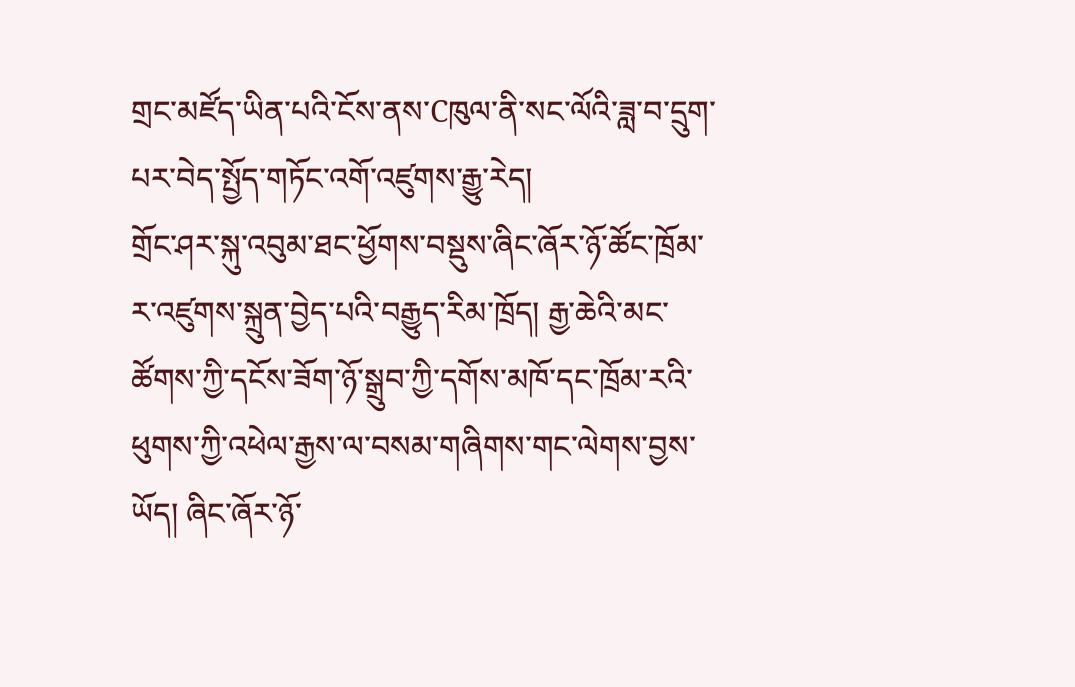གྲང་མཛོད་ཡིན་པའི་ངོས་ནས་Cཁུལ་ནི་སང་ལོའི་ཟླ་བ་དྲུག་པར་བེད་སྤྱོད་གཏོང་འགོ་འཛུགས་རྒྱུ་རེད།
གྲོང་ཤར་སྐུ་འབུམ་ཐང་ཕྱོགས་བསྡུས་ཞིང་ཞོར་ཉོ་ཚོང་ཁྲོམ་ར་འཛུགས་སྐྲུན་བྱེད་པའི་བརྒྱུད་རིམ་ཁྲོད། རྒྱ་ཆེའི་མང་ཚོགས་ཀྱི་དངོས་ཟོག་ཉོ་སྒྲུབ་ཀྱི་དགོས་མཁོ་དང་ཁྲོམ་རའི་ཕུགས་ཀྱི་འཕེལ་རྒྱས་ལ་བསམ་གཞིགས་གང་ལེགས་བྱས་ཡོད། ཞིང་ཞོར་ཉོ་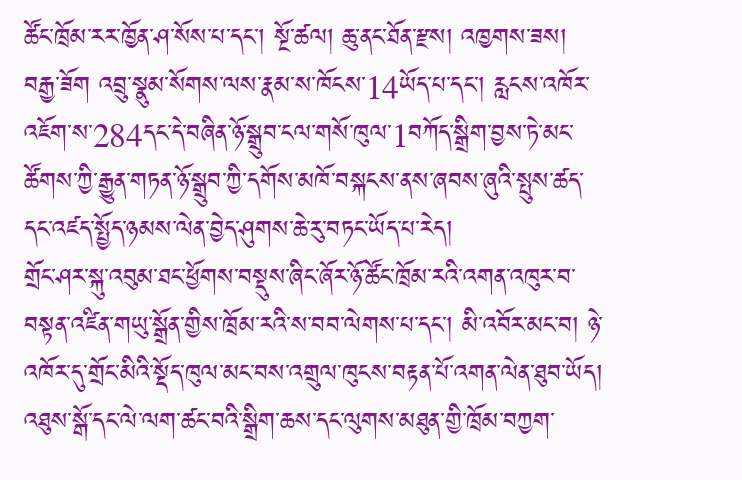ཚོང་ཁྲོམ་རར་ཁྱོན་ཤ་སོས་པ་དང་། སྔོ་ཚལ། ཆུ་ནང་ཐོན་རྫས། འཁྱགས་ཟས། བརྒྱ་ཟོག འབྲུ་སྣུམ་སོགས་ལས་རྣམ་ས་ཁོངས་14ཡོད་པ་དང་། རླངས་འཁོར་འཇོག་ས་284དང་དེ་བཞིན་ཉོ་སྒྲུབ་ངལ་གསོ་ཁུལ་1བཀོད་སྒྲིག་བྱས་ཏེ་མང་ཚོགས་ཀྱི་རྒྱུན་གཏན་ཉོ་སྒྲུབ་ཀྱི་དགོས་མཁོ་བསྐངས་ནས་ཞབས་ཞུའི་སྤུས་ཚད་དང་འཛད་སྤྱོད་ཉམས་ལེན་བྱེད་ཤུགས་ཆེ་རུ་བཏང་ཡོད་པ་རེད།
གྲོང་ཤར་སྐུ་འབུམ་ཐང་ཕྱོགས་བསྡུས་ཞིང་ཞོར་ཉོ་ཚོང་ཁྲོམ་རའི་འགན་འཁུར་བ་བསྟན་འཛིན་གཡུ་སྒྲོན་གྱིས་ཁྲོམ་རའི་ས་བབ་ལེགས་པ་དང་། མི་འབོར་མང་བ། ཉེ་འཁོར་དུ་གྲོང་མིའི་སྡོད་ཁུལ་མང་བས་འགྲུལ་ཁུངས་བརྟན་པོ་འགན་ལེན་ཐུབ་ཡོད། འཐུས་སྒོ་དང་ལེ་ལག་ཚང་བའི་སྒྲིག་ཆས་དང་ལུགས་མཐུན་གྱི་ཁྲོམ་བཀྱག་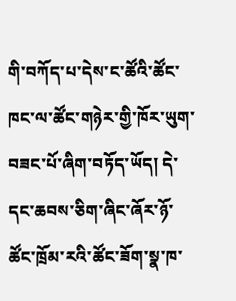གི་བཀོད་པ་དེས་ང་ཚོའི་ཚོང་ཁང་ལ་ཚོང་གཉེར་གྱི་ཁོར་ཡུག་བཟང་པོ་ཞིག་བཏོད་ཡོད། དེ་དང་ཆབས་ཅིག་ཞིང་ཞོར་ཉོ་ཚོང་ཁྲོམ་རའི་ཚོང་ཟོག་སྣ་ཁ་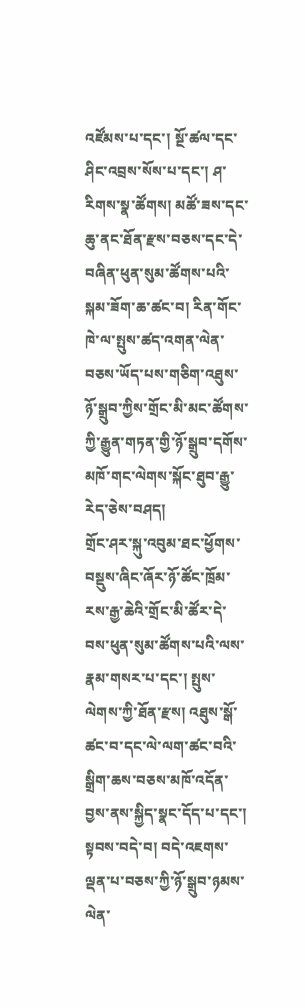འཛོམས་པ་དང་། སྔོ་ཚལ་དང་ཤིང་འབྲས་སོས་པ་དང་། ཤ་རིགས་སྣ་ཚོགས། མཚོ་ཟས་དང་ཆུ་ནང་ཐོན་རྫས་བཅས་དང་དེ་བཞིན་ཕུན་སུམ་ཚོགས་པའི་སྐམ་ཟོག་ཆ་ཚང་བ། རིན་གོང་ཁེ་ལ་སྤུས་ཚད་འགན་ལེན་བཅས་ཡོད་པས་གཅིག་འཐུས་ཉོ་སྒྲུབ་ཀྱིས་གྲོང་མི་མང་ཚོགས་ཀྱི་རྒྱུན་གཏན་གྱི་ཉོ་སྒྲུབ་དགོས་མཁོ་གང་ལེགས་སྐོང་ཐུབ་རྒྱུ་རེད་ཅེས་བཤད།
གྲོང་ཤར་སྐུ་འབུམ་ཐང་ཕྱོགས་བསྡུས་ཞིང་ཞོར་ཉོ་ཚོང་ཁྲོམ་རས་རྒྱ་ཆེའི་གྲོང་མི་ཚོར་དེ་བས་ཕུན་སུམ་ཚོགས་པའི་ལས་རྣམ་གསར་པ་དང་། སྤུས་ལེགས་ཀྱི་ཐོན་རྫས། འཐུས་སྒོ་ཚང་བ་དང་ལེ་ལག་ཚང་བའི་སྒྲིག་ཆས་བཅས་མཁོ་འདོན་བྱས་ནས་སྐྱིད་སྣང་དོད་པ་དང་། སྟབས་བདེ་བ། བདེ་འཇགས་ལྡན་པ་བཅས་ཀྱི་ཉོ་སྒྲུབ་ཉམས་ལེན་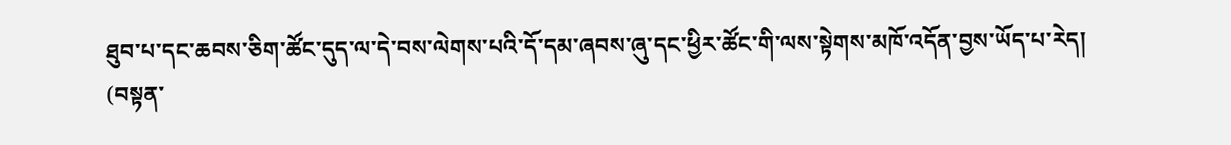ཐུབ་པ་དང་ཆབས་ཅིག་ཚོང་དུད་ལ་དེ་བས་ལེགས་པའི་དོ་དམ་ཞབས་ཞུ་དང་ཕྱིར་ཚོང་གི་ལས་སྟེགས་མཁོ་འདོན་བྱས་ཡོད་པ་རེད།
(བསྟན་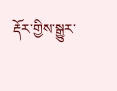རྡོར་གྱིས་སྒྱུར་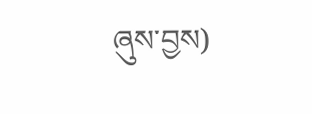ཞུས་བྱས)